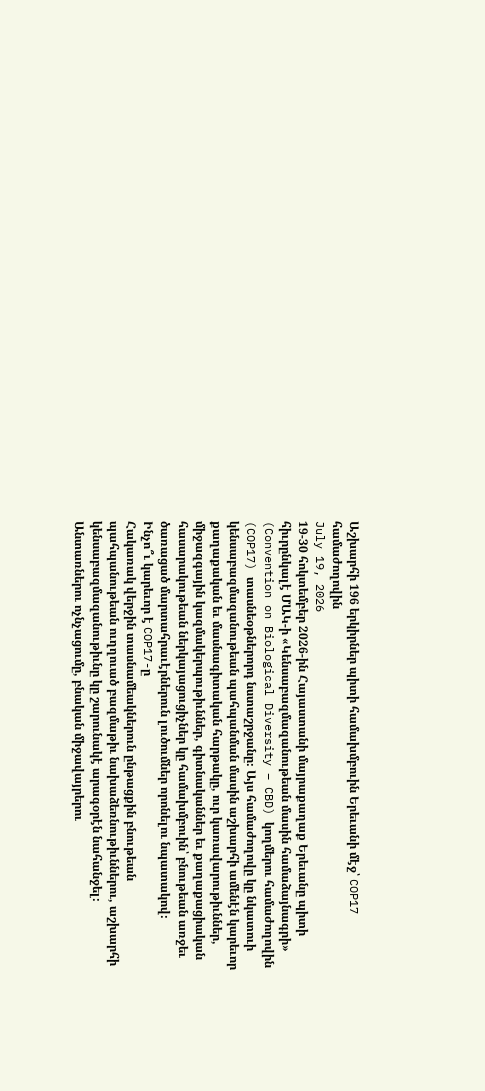Աշխարհի 196 երկիրներ պիտի համախմբուին Երեւանի մէջ՝ COP17 համաժողովին
July 19, 2026
19-30 հոկտեմբեր 2026-ին Հայաստանի մայրաքաղաք Երեւանը պիտի հիւրընկալէ ՄԱԿ-ի «Կենսաբազմազանութեան մասին համաձայնագրի» (Convention on Biological Diversity – CBD) կողմերու համաժողովին (COP17) տասնեօթներորդ նստաշրջանը։ Այս համաժողովը կը նկատուի կենսաբազմազանութեան պահպանման մասին աշխարհի ամենէն կարեւոր քաղաքական եւ մասնագիտական հարթակը, ուր կառավարութիւններ, միջազգային կազմակերպութիւններ, գիտնականներ եւ քաղաքացիական հասարակութեան ներկայացուցիչներ կը համախմբուին՝ բնութեան առջեւ ծառացած մարտահրաւէրներուն լուծումներ որոնելու նպատակով։
Ինչո՞ւ կարեւոր է COP17-ը
Հակառակ վերջին տասնամեակներուն ընթացքին բնութեան պահպանութեան ուղղուած բազմաթիւ նախաձեռնութիւններու, աշխարհի կենսաբազմազանութիւնը կը շարունակէ արագօրէն նահանջել։ Անտառներու ոչնչացումը, բնական միջավայրերու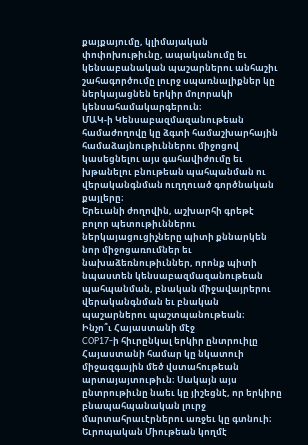քայքայումը, կլիմայական փոփոխութիւնը, ապականումը եւ կենսաբանական պաշարներու անհաշիւ շահագործումը լուրջ սպառնալիքներ կը ներկայացնեն երկիր մոլորակի կենսահամակարգերուն։
ՄԱԿ-ի Կենսաբազմազանութեան համաժողովը կը ձգտի համաշխարհային համաձայնութիւններու միջոցով կասեցնելու այս գահավիժումը եւ խթանելու բնութեան պահպանման ու վերականգնման ուղղուած գործնական քայլերը։
Երեւանի ժողովին, աշխարհի գրեթէ բոլոր պետութիւններու ներկայացուցիչները պիտի քննարկեն նոր միջոցառումներ եւ նախաձեռնութիւններ, որոնք պիտի նպաստեն կենսաբազմազանութեան պահպանման, բնական միջավայրերու վերականգնման եւ բնական պաշարներու պաշտպանութեան։
Ինչո՞ւ Հայաստանի մէջ
COP17-ի հիւրընկալ երկիր ընտրուիլը Հայաստանի համար կը նկատուի միջազգային մեծ վստահութեան արտայայտութիւն։ Սակայն այս ընտրութիւնը նաեւ կը յիշեցնէ, որ երկիրը բնապահպանական լուրջ մարտահրաւէրներու առջեւ կը գտնուի։
Եւրոպական Միութեան կողմէ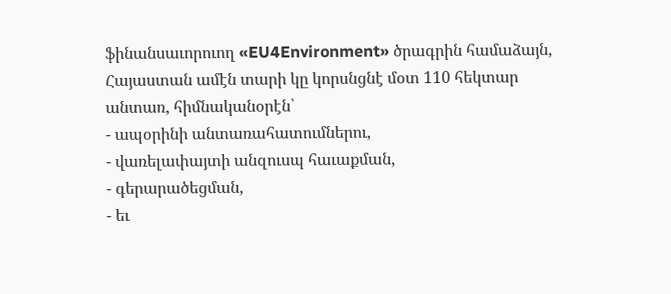ֆինանսաւորուող «EU4Environment» ծրագրին համաձայն, Հայաստան ամէն տարի կը կորսնցնէ մօտ 110 հեկտար անտառ, հիմնականօրէն՝
- ապօրինի անտառահատումներու,
- վառելափայտի անզուսպ հաւաքման,
- գերարածեցման,
- եւ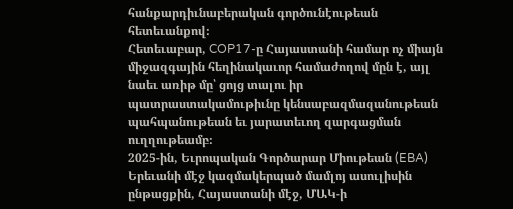հանքարդիւնաբերական գործունէութեան հետեւանքով։
Հետեւաբար, COP17-ը Հայաստանի համար ոչ միայն միջազգային հեղինակաւոր համաժողով մըն է, այլ նաեւ առիթ մը՝ ցոյց տալու իր պատրաստակամութիւնը կենսաբազմազանութեան պահպանութեան եւ յարատեւող զարգացման ուղղութեամբ։
2025-ին, Եւրոպական Գործարար Միութեան (EBA) Երեւանի մէջ կազմակերպած մամլոյ ասուլիսին ընթացքին, Հայաստանի մէջ, ՄԱԿ-ի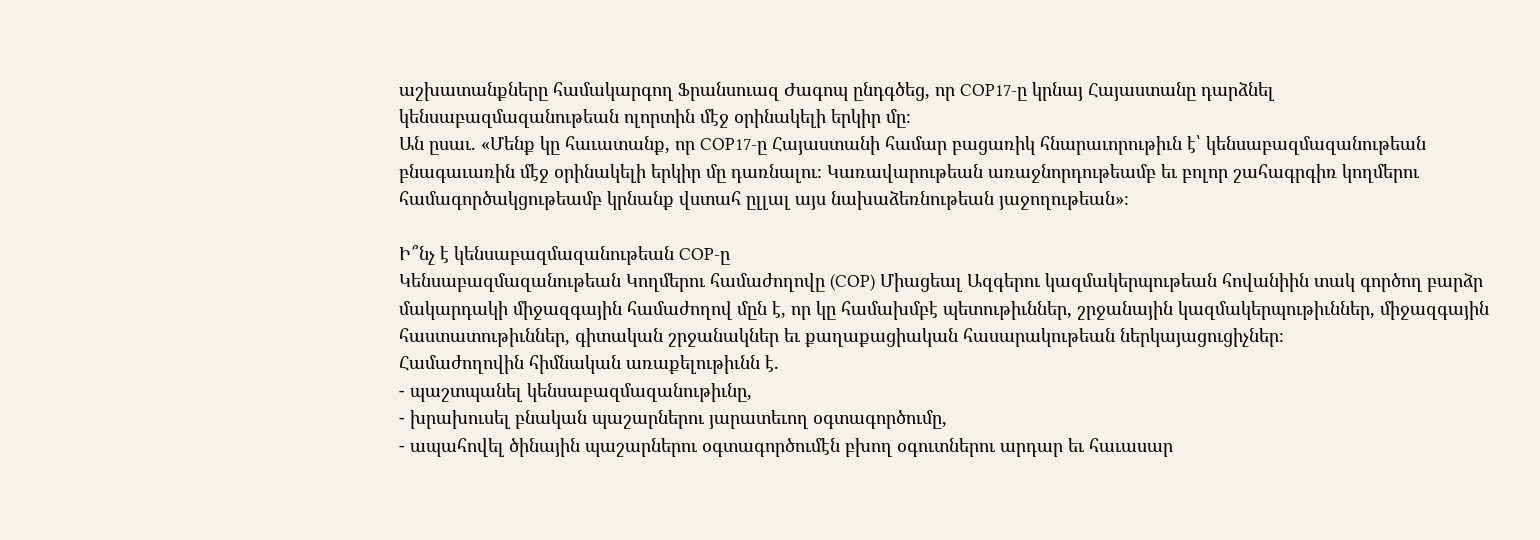աշխատանքները համակարգող Ֆրանսուազ Ժագոպ ընդգծեց, որ COP17-ը կրնայ Հայաստանը դարձնել կենսաբազմազանութեան ոլորտին մէջ օրինակելի երկիր մը։
Ան ըսաւ. «Մենք կը հաւատանք, որ COP17-ը Հայաստանի համար բացառիկ հնարաւորութիւն է՝ կենսաբազմազանութեան բնագաւառին մէջ օրինակելի երկիր մը դառնալու։ Կառավարութեան առաջնորդութեամբ եւ բոլոր շահագրգիռ կողմերու համագործակցութեամբ կրնանք վստահ ըլլալ այս նախաձեռնութեան յաջողութեան»։

Ի՞նչ է կենսաբազմազանութեան COP-ը
Կենսաբազմազանութեան Կողմերու համաժողովը (COP) Միացեալ Ազգերու կազմակերպութեան հովանիին տակ գործող բարձր մակարդակի միջազգային համաժողով մըն է, որ կը համախմբէ պետութիւններ, շրջանային կազմակերպութիւններ, միջազգային հաստատութիւններ, գիտական շրջանակներ եւ քաղաքացիական հասարակութեան ներկայացուցիչներ։
Համաժողովին հիմնական առաքելութիւնն է.
- պաշտպանել կենսաբազմազանութիւնը,
- խրախուսել բնական պաշարներու յարատեւող օգտագործումը,
- ապահովել ծինային պաշարներու օգտագործումէն բխող օգուտներու արդար եւ հաւասար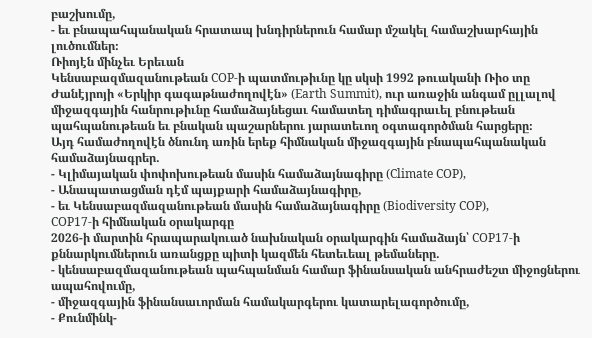բաշխումը,
- եւ բնապահպանական հրատապ խնդիրներուն համար մշակել համաշխարհային լուծումներ։
Ռիոյէն մինչեւ Երեւան
Կենսաբազմազանութեան COP-ի պատմութիւնը կը սկսի 1992 թուականի Ռիօ տը Ժանէյրոյի «Երկիր գագաթնաժողովէն» (Earth Summit), ուր առաջին անգամ ըլլալով միջազգային հանրութիւնը համաձայնեցաւ համատեղ դիմագրաւել բնութեան պահպանութեան եւ բնական պաշարներու յարատեւող օգտագործման հարցերը։
Այդ համաժողովէն ծնունդ առին երեք հիմնական միջազգային բնապահպանական համաձայնագրեր.
- Կլիմայական փոփոխութեան մասին համաձայնագիրը (Climate COP),
- Անապատացման դէմ պայքարի համաձայնագիրը,
- եւ Կենսաբազմազանութեան մասին համաձայնագիրը (Biodiversity COP),
COP17-ի հիմնական օրակարգը
2026-ի մարտին հրապարակուած նախնական օրակարգին համաձայն՝ COP17-ի քննարկումներուն առանցքը պիտի կազմեն հետեւեալ թեմաները.
- կենսաբազմազանութեան պահպանման համար ֆինանսական անհրաժեշտ միջոցներու ապահովումը,
- միջազգային ֆինանսաւորման համակարգերու կատարելագործումը,
- Քունմինկ-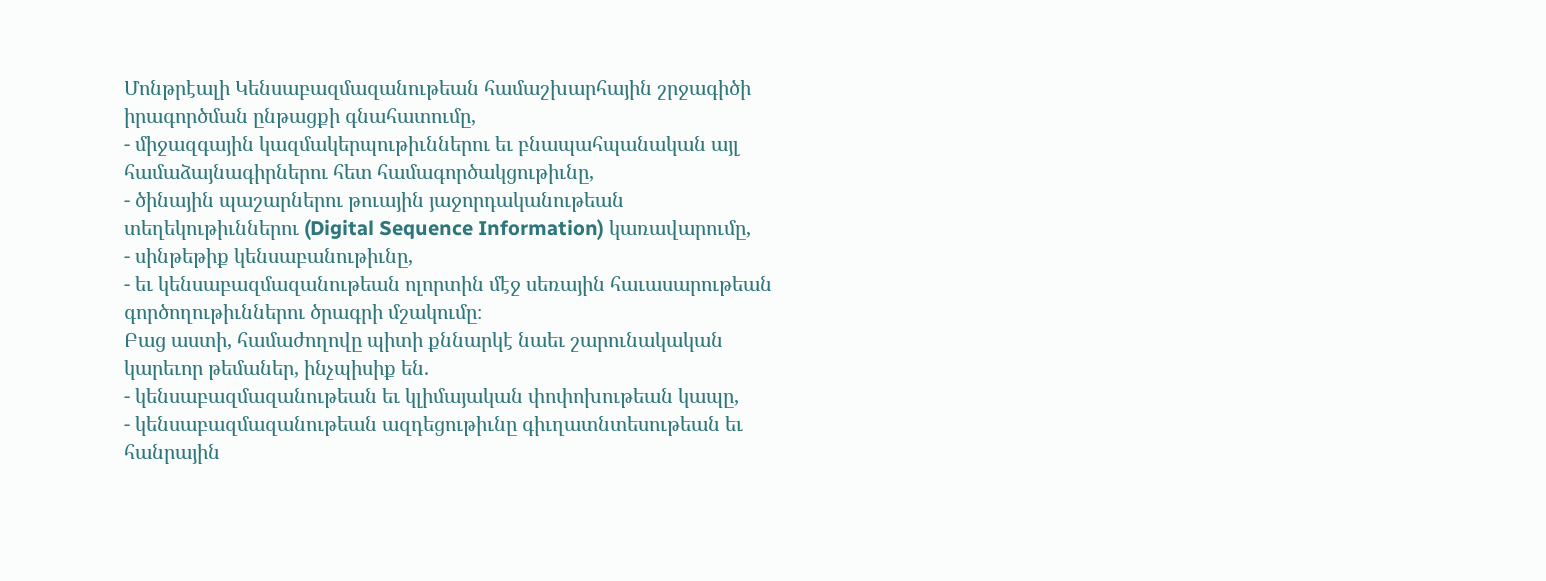Մոնթրէալի Կենսաբազմազանութեան համաշխարհային շրջագիծի իրագործման ընթացքի գնահատումը,
- միջազգային կազմակերպութիւններու եւ բնապահպանական այլ համաձայնագիրներու հետ համագործակցութիւնը,
- ծինային պաշարներու թուային յաջորդականութեան տեղեկութիւններու (Digital Sequence Information) կառավարումը,
- սինթեթիք կենսաբանութիւնը,
- եւ կենսաբազմազանութեան ոլորտին մէջ սեռային հաւասարութեան գործողութիւններու ծրագրի մշակումը։
Բաց աստի, համաժողովը պիտի քննարկէ նաեւ շարունակական կարեւոր թեմաներ, ինչպիսիք են.
- կենսաբազմազանութեան եւ կլիմայական փոփոխութեան կապը,
- կենսաբազմազանութեան ազդեցութիւնը գիւղատնտեսութեան եւ հանրային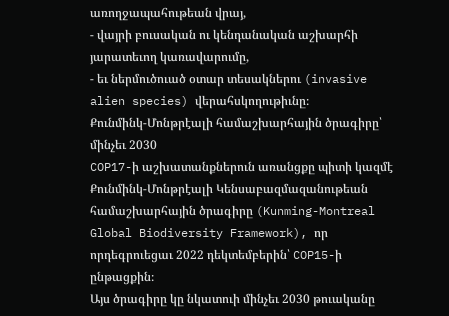առողջապահութեան վրայ,
- վայրի բուսական ու կենդանական աշխարհի յարատեւող կառավարումը,
- եւ ներմուծուած օտար տեսակներու (invasive alien species) վերահսկողութիւնը։
Քունմինկ-Մոնթրէալի համաշխարհային ծրագիրը՝ մինչեւ 2030
COP17-ի աշխատանքներուն առանցքը պիտի կազմէ Քունմինկ-Մոնթրէալի Կենսաբազմազանութեան համաշխարհային ծրագիրը (Kunming-Montreal Global Biodiversity Framework), որ որդեգրուեցաւ 2022 դեկտեմբերին՝ COP15-ի ընթացքին։
Այս ծրագիրը կը նկատուի մինչեւ 2030 թուականը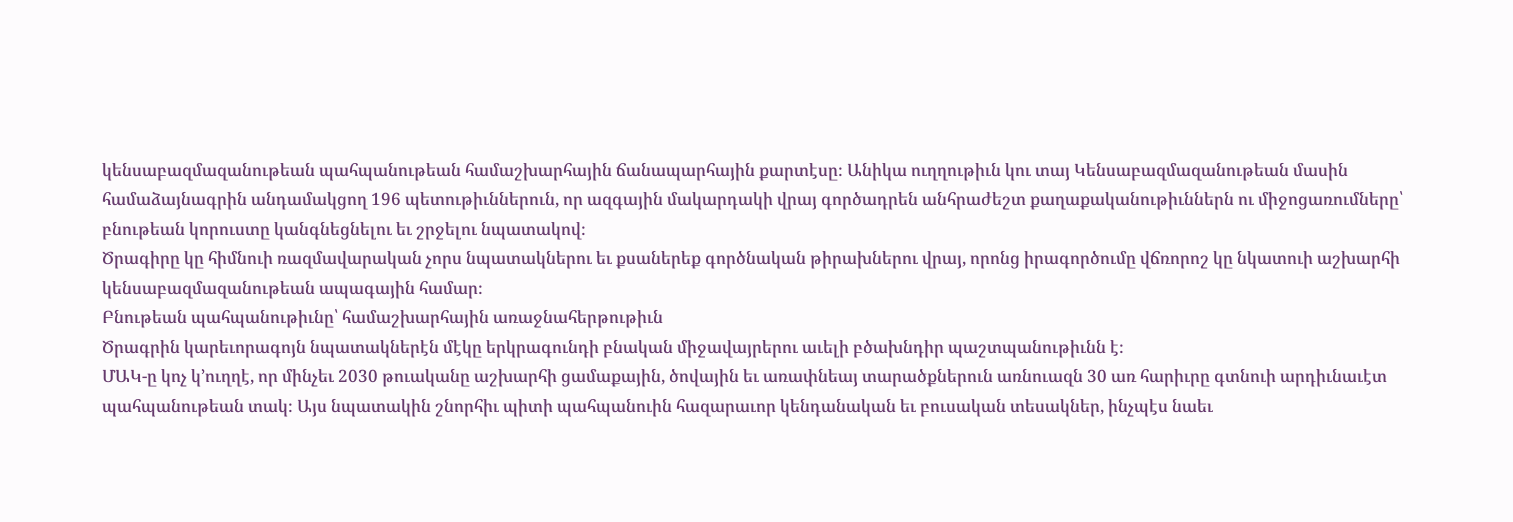կենսաբազմազանութեան պահպանութեան համաշխարհային ճանապարհային քարտէսը։ Անիկա ուղղութիւն կու տայ Կենսաբազմազանութեան մասին համաձայնագրին անդամակցող 196 պետութիւններուն, որ ազգային մակարդակի վրայ գործադրեն անհրաժեշտ քաղաքականութիւններն ու միջոցառումները՝ բնութեան կորուստը կանգնեցնելու եւ շրջելու նպատակով։
Ծրագիրը կը հիմնուի ռազմավարական չորս նպատակներու եւ քսաներեք գործնական թիրախներու վրայ, որոնց իրագործումը վճռորոշ կը նկատուի աշխարհի կենսաբազմազանութեան ապագային համար։
Բնութեան պահպանութիւնը՝ համաշխարհային առաջնահերթութիւն
Ծրագրին կարեւորագոյն նպատակներէն մէկը երկրագունդի բնական միջավայրերու աւելի բծախնդիր պաշտպանութիւնն է։
ՄԱԿ-ը կոչ կ՚ուղղէ, որ մինչեւ 2030 թուականը աշխարհի ցամաքային, ծովային եւ առափնեայ տարածքներուն առնուազն 30 առ հարիւրը գտնուի արդիւնաւէտ պահպանութեան տակ։ Այս նպատակին շնորհիւ պիտի պահպանուին հազարաւոր կենդանական եւ բուսական տեսակներ, ինչպէս նաեւ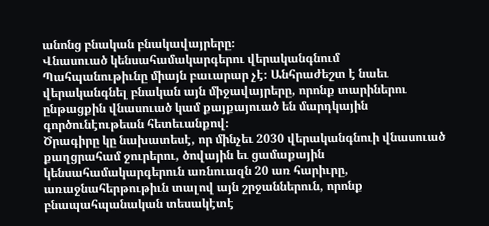անոնց բնական բնակավայրերը։
Վնասուած կենսահամակարգերու վերականգնում
Պահպանութիւնը միայն բաւարար չէ։ Անհրաժեշտ է նաեւ վերականգնել բնական այն միջավայրերը, որոնք տարիներու ընթացքին վնասուած կամ քայքայուած են մարդկային գործունէութեան հետեւանքով։
Ծրագիրը կը նախատեսէ, որ մինչեւ 2030 վերականգնուի վնասուած քաղցրահամ ջուրերու, ծովային եւ ցամաքային կենսահամակարգերուն առնուազն 20 առ հարիւրը, առաջնահերթութիւն տալով այն շրջաններուն, որոնք բնապահպանական տեսակէտէ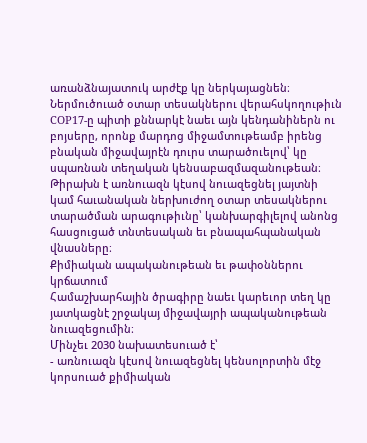առանձնայատուկ արժէք կը ներկայացնեն։
Ներմուծուած օտար տեսակներու վերահսկողութիւն
COP17-ը պիտի քննարկէ նաեւ այն կենդանիներն ու բոյսերը, որոնք մարդոց միջամտութեամբ իրենց բնական միջավայրէն դուրս տարածուելով՝ կը սպառնան տեղական կենսաբազմազանութեան։
Թիրախն է առնուազն կէսով նուազեցնել յայտնի կամ հաւանական ներխուժող օտար տեսակներու տարածման արագութիւնը՝ կանխարգիլելով անոնց հասցուցած տնտեսական եւ բնապահպանական վնասները։
Քիմիական ապականութեան եւ թափօններու կրճատում
Համաշխարհային ծրագիրը նաեւ կարեւոր տեղ կը յատկացնէ շրջակայ միջավայրի ապականութեան նուազեցումին։
Մինչեւ 2030 նախատեսուած է՝
- առնուազն կէսով նուազեցնել կենսոլորտին մէջ կորսուած քիմիական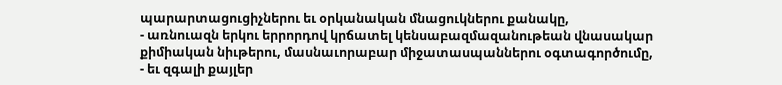պարարտացուցիչներու եւ օրկանական մնացուկներու քանակը,
- առնուազն երկու երրորդով կրճատել կենսաբազմազանութեան վնասակար քիմիական նիւթերու, մասնաւորաբար միջատասպաններու օգտագործումը,
- եւ զգալի քայլեր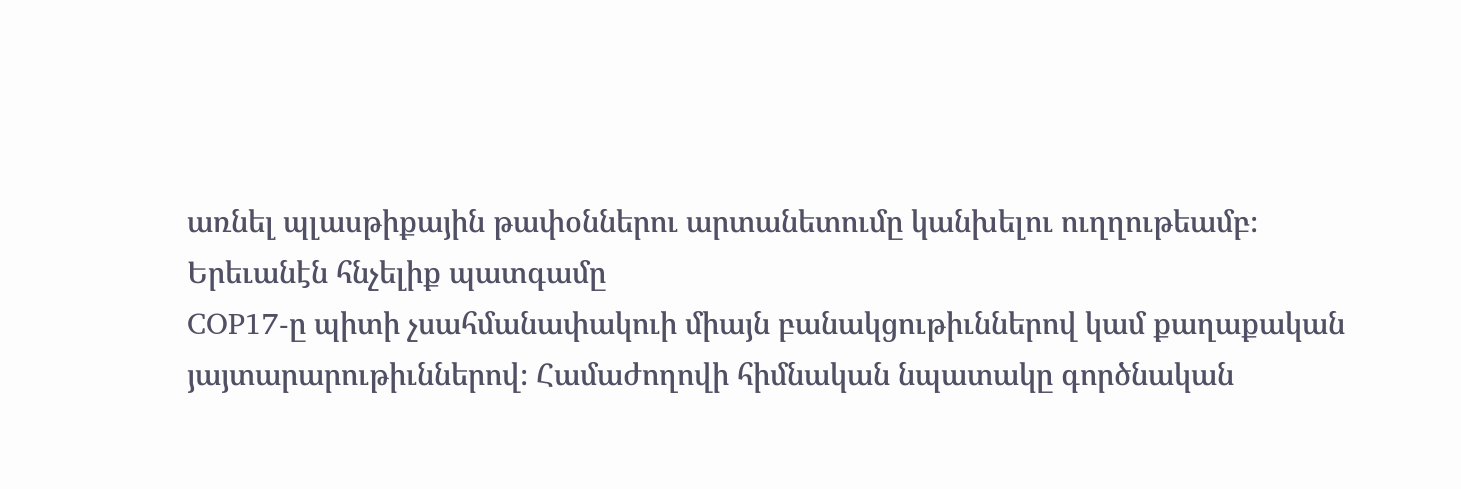առնել պլասթիքային թափօններու արտանետումը կանխելու ուղղութեամբ։
Երեւանէն հնչելիք պատգամը
COP17-ը պիտի չսահմանափակուի միայն բանակցութիւններով կամ քաղաքական յայտարարութիւններով։ Համաժողովի հիմնական նպատակը գործնական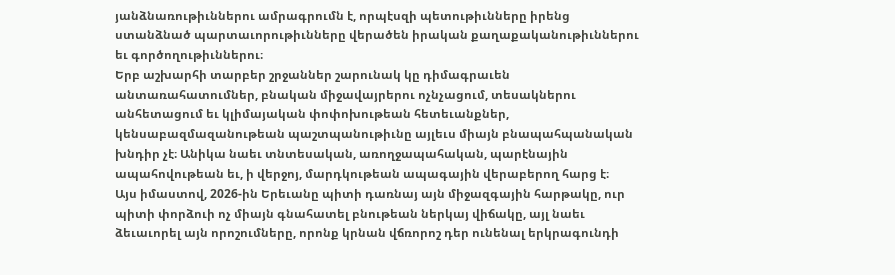յանձնառութիւններու ամրագրումն է, որպէսզի պետութիւնները իրենց ստանձնած պարտաւորութիւնները վերածեն իրական քաղաքականութիւններու եւ գործողութիւններու։
Երբ աշխարհի տարբեր շրջաններ շարունակ կը դիմագրաւեն անտառահատումներ, բնական միջավայրերու ոչնչացում, տեսակներու անհետացում եւ կլիմայական փոփոխութեան հետեւանքներ, կենսաբազմազանութեան պաշտպանութիւնը այլեւս միայն բնապահպանական խնդիր չէ։ Անիկա նաեւ տնտեսական, առողջապահական, պարէնային ապահովութեան եւ, ի վերջոյ, մարդկութեան ապագային վերաբերող հարց է։
Այս իմաստով, 2026-ին Երեւանը պիտի դառնայ այն միջազգային հարթակը, ուր պիտի փորձուի ոչ միայն գնահատել բնութեան ներկայ վիճակը, այլ նաեւ ձեւաւորել այն որոշումները, որոնք կրնան վճռորոշ դեր ունենալ երկրագունդի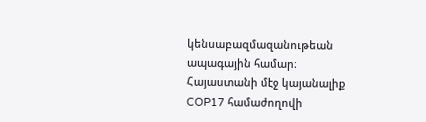կենսաբազմազանութեան ապագային համար։
Հայաստանի մէջ կայանալիք COP17 համաժողովի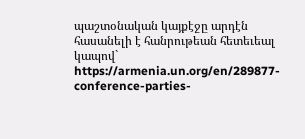պաշտօնական կայքէջը արդէն հասանելի է հանրութեան հետեւեալ կապով` https://armenia.un.org/en/289877-conference-parties-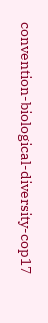convention-biological-diversity-cop17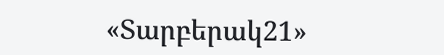«Տարբերակ21»